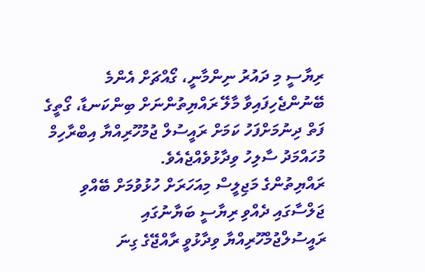ރިޔާސީ މި ދައުރު ނިންމާނީ، ގޯއްޗަށް އެންމެ ބޭނުންޖެހިފައިވާ މާލޭ ރައްޔިތުންނަށް ބިންކަނޑާ، ގޯތީގެ ފަތް ދިނުމަށްފަހު ކަމަށް ރައީސުލް ޖުމުހޫރިއްޔާ އިބްރާހިމް މުހައްމަދު ސާލިހު ވިދާޅުވެއްޖެއެވެ.
ރައްޔިތުންގެ މަޖިލީސް މިއަހަރަށް ހުޅުވުމަށް ބޭއްވި ޖަލްސާގައި ދެއްވި ރިޔާސީ ބަޔާނުގައި ރައީސުލްޖުމްހޫރިއްޔާ ވިދާޅުވީ ރާއްޖޭގެ ގިނަ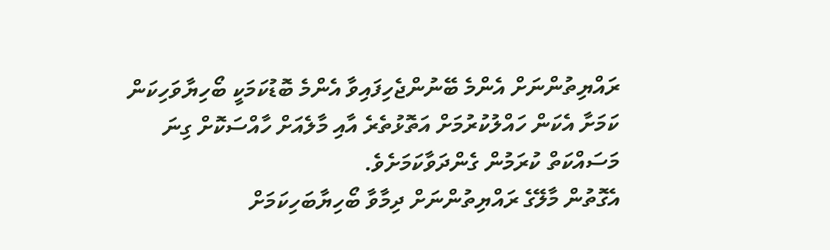ރައްޔިތުންނަށް އެންމެ ބޭނުންޖެހިފައިވާ އެންމެ ބޮޑުކަމަކީ ބޯހިޔާވަހިކަން ކަމަށާ އެކަން ހައްލުކުރުމަށް އަތޮޅުތެރެ އާއި މާލެއަށް ހާއްސަކޮށް ގިނަ މަސައްކަތް ކުރަމުން ގެންދަވާކަމަށެވެ.
އެގޮތުން މާލޭގެ ރައްޔިތުންނަށް ދިމާވާ ބޯހިޔާބަހިކަމަށް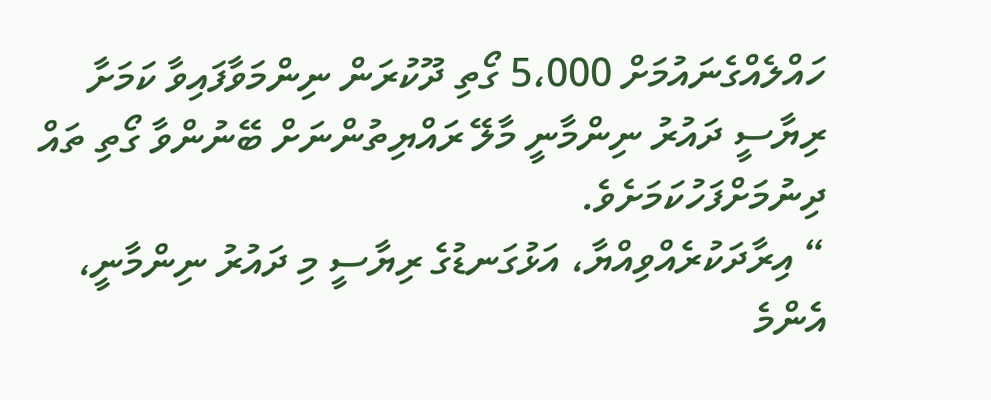ހައްލެއްގެނައުމަށް 5،000 ގޯތި ދޫކުރަން ނިންމަވާފައިވާ ކަމަށާ ރިޔާސީ ދައުރު ނިންމާނީ މާލޭ ރައްޔިތުންނަށް ބޭނުންވާ ގޯތި ތައް ދިނުމަށްފަހުކަމަށެވެ.
“ އިރާދަކުރެއްވިއްޔާ، އަޅުގަނޑުގެ ރިޔާސީ މި ދައުރު ނިންމާނީ، އެންމެ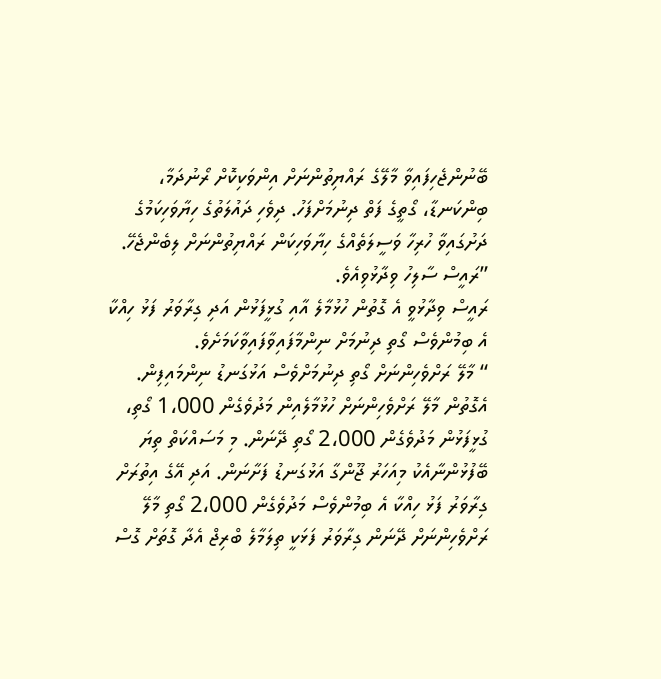ބޭނުންޖެހިފައިވާ މާލޭގެ ރައްޔިތުންނަށް އިންވަކިކޮށް ރޯނުދަމާ، ބިންކަނޑާ، ގޯތީގެ ފަތް ދިނުމަށްފަހު. ދިވެހި ދައުލަތުގެ ހިޔާވަހިކަމުގެ ދަށުގައިވާ ހުރިހާ ވަސީލަތެއްގެ ހިޔާވަހިކަން ރައްޔިތުންނަށް ލިބެންޖެހޭ. ”ރައީސް ސާލިހު ވިދާޅުވިއެވެ.
ރައީސް ވިދާޅުވީ އެ ގޮތުން ހުޅުމާލެ އާއި ގުޅީފަޅުން އަދި ގިރާވަރު ފަޅު ހިއްކާ އެ ބިމުންވެސް ގޯތި ދިނުމަށް ނިންމާފައިވާފައިވާކަމަށެވެ.
“ މާލޭ ރަށްވެހިންނަށް ގޯތި ދިނުމަށްވެސް އަޅުގަނޑު ނިންމައިފިން. އެގޮތުން މާލޭ ރަށްވެހިންނަށް ހުޅުމާލެއިން މަދުވެގެން 1،000 ގޯތި، ގުޅީފަޅުން މަދުވެގެން 2،000 ގޯތި ދޭނަން. މި މަސައްކަތް ތިޔަ ބޭފުޅުންނާއެކު މިއަހަރު ޖޫންގާ އަޅުގަނޑު ފަށާނަން. އަދި އޭގެ އިތުރަށް ގިރާވަރު ފަޅު ހިއްކާ އެ ބިމުންވެސް މަދުވެގެން 2،000 ގޯތި މާލޭ ރަށްވެހިންނަށް ދޭނަން ގިރާވަރު ފަޅަކީ ތިލަމާލެ ބްރިޖް އެދާ ގޮތަށް ގޮސް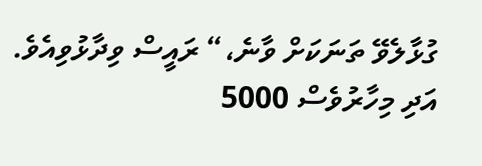ގުޅާލެވޭ ތަނަކަށް ވާނެ،“ ރައީސް ވިދާޅުވިއެވެ.
އަދި މިހާރުވެސް 5000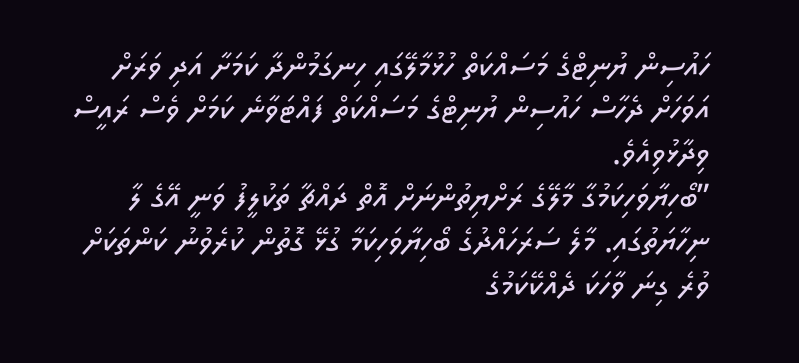ހައުސިން ޔުނިޓްގެ މަސައްކަތް ހުޅުމާލޭގައި ހިނގަމުންދާ ކަމަށާ އަދި ވަރަށް އަވަހަށް ދެހާސް ހައުސިން ޔުނިޓްގެ މަސައްކަތް ފައްޓަވާނެ ކަމަށް ވެސް ރައީސް ވިދާޅުވިއެވެ.
”ބޯހިޔާވަހިކަމުގާ މާލޭގެ ރަށްޔިތުންނަށް އޮތް ދައްޗާ ތަކުލީފު ވަނީ އޭގެ ލާ ނިހާޔަތުގައި. މާލެ ސަރަހައްދުގެ ބޯހިޔާވަހިކަމާ ގުޅޭ ގޮތުން ކުރެވުނު ކަންތަކަށް ވުރެ ގިނަ ވާހަކަ ދެއްކޭކަމުގެ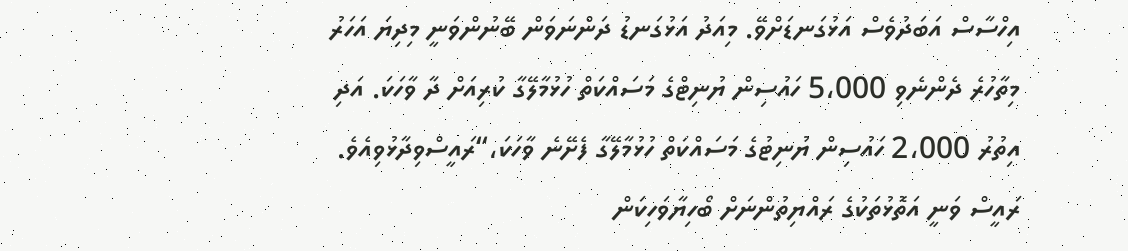އިހްސާސް އަބަދުވެސް އަޅުގަނޑަށްވޭ. މިއަދު އަޅުގަނޑު ދަންނަވަން ބޭނުންވަނީ މިދިޔަ އަހަރު މިތާހުރެ ދެންނެވި 5،000 ހައުސިން ޔުނިޓްގެ މަސައްކަތް ހުޅުމާލޭގާ ކުރިއަށް ދާ ވާހަކަ. އަދި އިތުރު 2،000 ހައުސިން ޔުނިޓުގެ މަސައްކަތް ހުޅުމާލޭގާ ފެށޭނެ ވާހަކަ،“ރައީސްވިދާޅުވިއެވެ.
ރައީސް ވަނީ އަތޮޅުތަކުގެ ރައްޔިތުންނަށް ބޯހިޔާވަހިކަން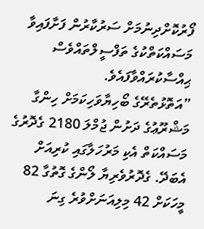ފޯރުކޮށްދިނުމަށް ސަރުކާރުން ފަށާފައިވާ މަސައްކަތްކުގެ ތަފްސީލްތައްވެސް ޙިއްސާކުރައްވާފައެވެ.
”އަތޮޅުތެރޭގެ ބޯހިޔާވަހިކަމަށް ހިންގާ މަޝްރޫޢުގެ ދަށުން ޖުމްލަ 2180 ގެދޮރުގެ މަސައްކަތް އެކި މަރުހަލާގައި ކުރިއަށް އެބަދޭ. ގެދޮރުވެރިޔާ ލޯންގެ ގޮތުގާ 82 މީހަކަށް 42 މިލިއަނަށްވުރެ ގިނަ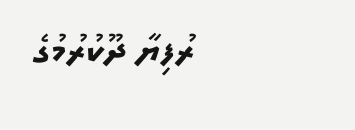ރުފިޔާ ދޫކުރުމުގެ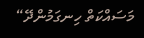މަސައްކަތް ހިނގަމުންދޭ“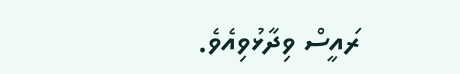ރައީސް ވިދާޅުވިއެވެ.